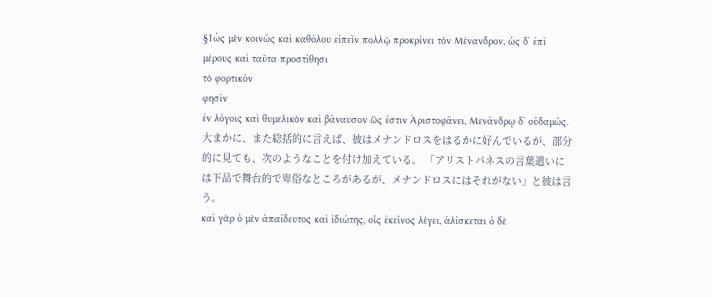§1ὠς μὲν κοινῶς καὶ καθόλου εἰπεῖν πολλῷ προκρίνει τὸν Μένανδρον, ὡς δʼ ἐπὶ μέρους καὶ ταῦτα προστίθησι
τὸ φορτικόν
φησὶν
ἐν λόγοις καὶ θυμελικὸν καὶ βάναυσον ὥς ἐστιν Ἀριστοφάνει, Μενάνδρῳ δʼ οὐδαμῶς.
大まかに、また総括的に言えば、彼はメナンドロスをはるかに好んでいるが、部分的に見ても、次のようなことを付け加えている。 「アリストパネスの言葉遣いには下品で舞台的で卑俗なところがあるが、メナンドロスにはそれがない」と彼は言う。
καὶ γὰρ ὁ μὲν ἀπαίδευτος καὶ ἰδιώτης, οἷς ἐκεῖνος λέγει, ἁλίσκεται ὁ δὲ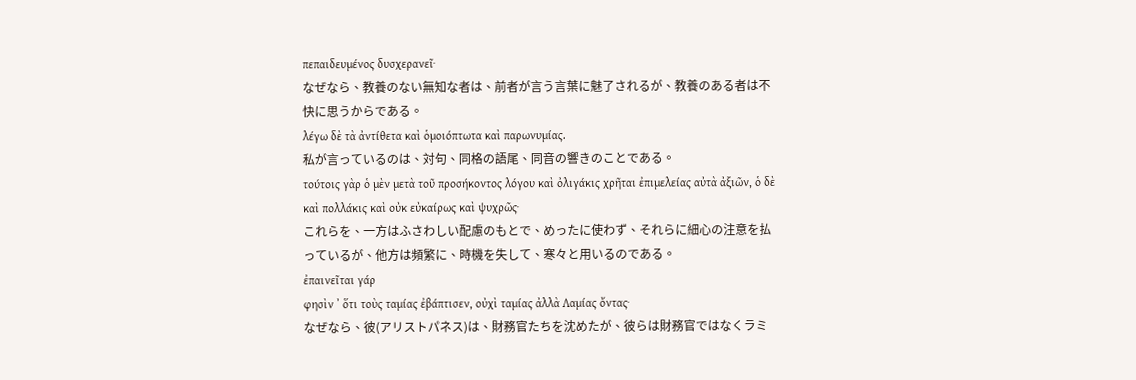πεπαιδευμένος δυσχερανεῖ·
なぜなら、教養のない無知な者は、前者が言う言葉に魅了されるが、教養のある者は不快に思うからである。
λέγω δὲ τὰ ἀντίθετα καὶ ὁμοιόπτωτα καὶ παρωνυμίας.
私が言っているのは、対句、同格の語尾、同音の響きのことである。
τούτοις γὰρ ὁ μὲν μετὰ τοῦ προσήκοντος λόγου καὶ ὀλιγάκις χρῆται ἐπιμελείας αὐτὰ ἀξιῶν, ὁ δὲ καὶ πολλάκις καὶ οὐκ εὐκαίρως καὶ ψυχρῶς·
これらを、一方はふさわしい配慮のもとで、めったに使わず、それらに細心の注意を払っているが、他方は頻繁に、時機を失して、寒々と用いるのである。
ἐπαινεῖται γάρ
φησὶν ʼ ὅτι τοὺς ταμίας ἐβάπτισεν, οὐχὶ ταμίας ἀλλὰ Λαμίας ὄντας·
なぜなら、彼(アリストパネス)は、財務官たちを沈めたが、彼らは財務官ではなくラミ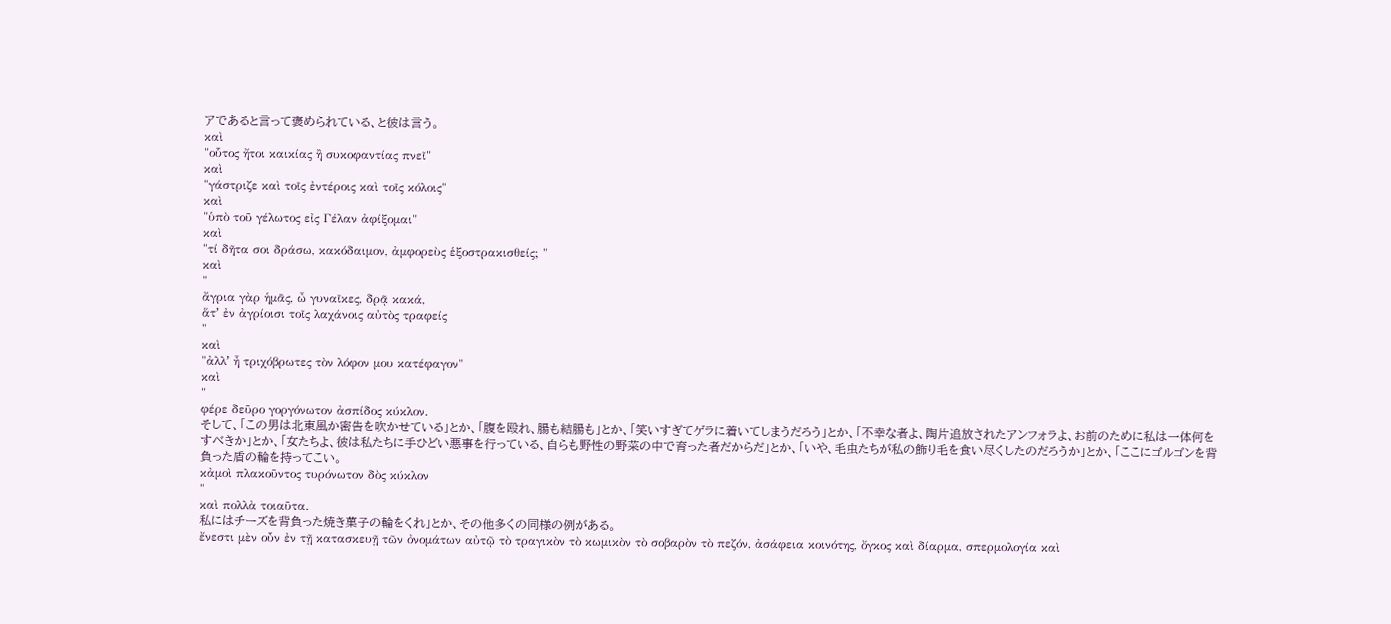アであると言って褒められている、と彼は言う。
καὶ
"οὗτος ἤτοι καικίας ἢ συκοφαντίας πνεῖ"
καὶ
"γάστριζε καὶ τοῖς ἐντέροις καὶ τοῖς κόλοις"
καὶ
"ὑπὸ τοῦ γέλωτος εἰς Γέλαν ἀφίξομαι"
καὶ
"τί δῆτα σοι δράσω, κακόδαιμον, ἀμφορεὺς ἑξοστρακισθείς; "
καὶ
"
ἄγρια γὰρ ἡμᾶς, ὦ γυναῖκες, δρᾷ κακά,
ἅτʼ ἐν ἀγρίοισι τοῖς λαχάνοις αὐτὸς τραφείς
"
καὶ
"ἀλλʼ ἦ τριχόβρωτες τὸν λόφον μου κατέφαγον"
καὶ
"
φέρε δεῦρο γοργόνωτον ἀσπίδος κύκλον.
そして、「この男は北東風か密告を吹かせている」とか、「腹を殴れ、腸も結腸も」とか、「笑いすぎてゲラに着いてしまうだろう」とか、「不幸な者よ、陶片追放されたアンフォラよ、お前のために私は一体何をすべきか」とか、「女たちよ、彼は私たちに手ひどい悪事を行っている、自らも野性の野菜の中で育った者だからだ」とか、「いや、毛虫たちが私の飾り毛を食い尽くしたのだろうか」とか、「ここにゴルゴンを背負った盾の輪を持ってこい。
κἀμοὶ πλακοῦντος τυρόνωτον δὸς κύκλον
"
καὶ πολλὰ τοιαῦτα.
私にはチーズを背負った焼き菓子の輪をくれ」とか、その他多くの同様の例がある。
ἔνεστι μὲν οὖν ἐν τῇ κατασκευῇ τῶν ὀνομάτων αὐτῷ τὸ τραγικὸν τὸ κωμικὸν τὸ σοβαρὸν τὸ πεζόν, ἀσάφεια κοινότης, ὄγκος καὶ δίαρμα, σπερμολογία καὶ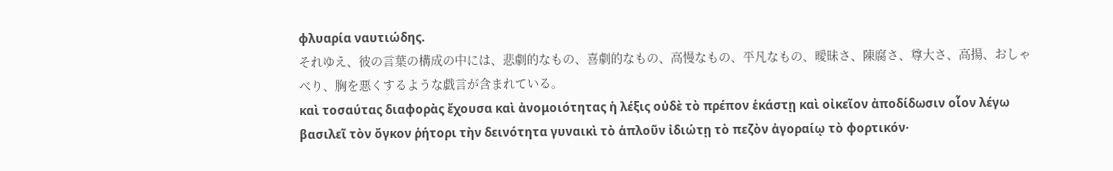φλυαρία ναυτιώδης.
それゆえ、彼の言葉の構成の中には、悲劇的なもの、喜劇的なもの、高慢なもの、平凡なもの、曖昧さ、陳腐さ、尊大さ、高揚、おしゃべり、胸を悪くするような戯言が含まれている。
καὶ τοσαύτας διαφορὰς ἔχουσα καὶ ἀνομοιότητας ἡ λέξις οὐδὲ τὸ πρέπον ἑκάστῃ καὶ οἰκεῖον ἀποδίδωσιν οἷον λέγω βασιλεῖ τὸν ὄγκον ῥήτορι τὴν δεινότητα γυναικὶ τὸ ἁπλοῦν ἰδιώτῃ τὸ πεζὸν ἀγοραίῳ τὸ φορτικόν·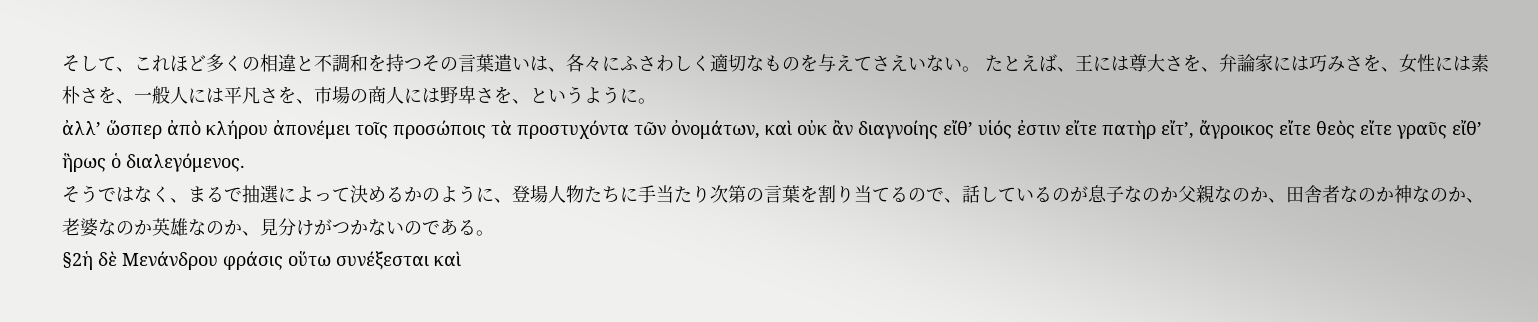そして、これほど多くの相違と不調和を持つその言葉遣いは、各々にふさわしく適切なものを与えてさえいない。 たとえば、王には尊大さを、弁論家には巧みさを、女性には素朴さを、一般人には平凡さを、市場の商人には野卑さを、というように。
ἀλλʼ ὥσπερ ἀπὸ κλήρου ἀπονέμει τοῖς προσώποις τὰ προστυχόντα τῶν ὀνομάτων, καὶ οὐκ ἂν διαγνοίης εἴθʼ υἱός ἐστιν εἴτε πατὴρ εἴτʼ, ἄγροικος εἴτε θεὸς εἴτε γραῦς εἴθʼ ἣρως ὁ διαλεγόμενος.
そうではなく、まるで抽選によって決めるかのように、登場人物たちに手当たり次第の言葉を割り当てるので、話しているのが息子なのか父親なのか、田舎者なのか神なのか、老婆なのか英雄なのか、見分けがつかないのである。
§2ἡ δὲ Μενάνδρου φράσις οὕτω συνέξεσται καὶ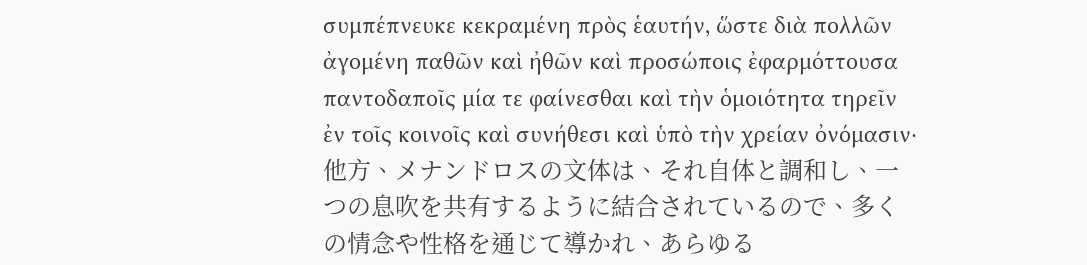συμπέπνευκε κεκραμένη πρὸς ἑαυτήν, ὥστε διὰ πολλῶν ἀγομένη παθῶν καὶ ἠθῶν καὶ προσώποις ἐφαρμόττουσα παντοδαποῖς μία τε φαίνεσθαι καὶ τὴν ὁμοιότητα τηρεῖν ἐν τοῖς κοινοῖς καὶ συνήθεσι καὶ ὑπὸ τὴν χρείαν ὀνόμασιν·
他方、メナンドロスの文体は、それ自体と調和し、一つの息吹を共有するように結合されているので、多くの情念や性格を通じて導かれ、あらゆる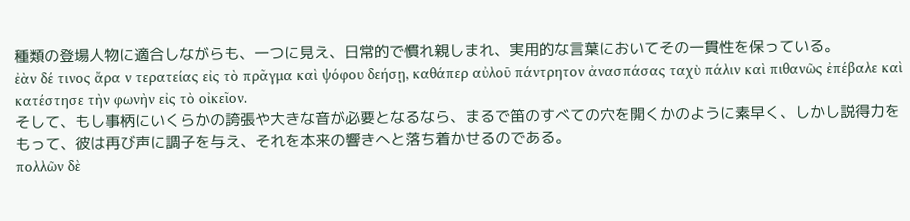種類の登場人物に適合しながらも、一つに見え、日常的で慣れ親しまれ、実用的な言葉においてその一貫性を保っている。
ἐὰν δέ τινος ἄρα ν τερατείας εἰς τὸ πρᾶγμα καὶ ψόφου δεήσῃ, καθάπερ αὐλοῦ πάντρητον ἀνασπάσας ταχὺ πάλιν καὶ πιθανῶς ἐπέβαλε καὶ κατέστησε τὴν φωνὴν εἰς τὸ οἰκεῖον.
そして、もし事柄にいくらかの誇張や大きな音が必要となるなら、まるで笛のすべての穴を開くかのように素早く、しかし説得力をもって、彼は再び声に調子を与え、それを本来の響きへと落ち着かせるのである。
πολλῶν δὲ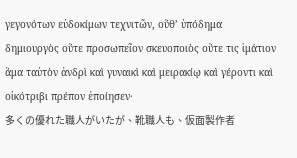γεγονότων εὐδοκίμων τεχνιτῶν, οὔθʼ ὑπόδημα δημιουργὸς οὔτε προσωπεῖον σκευοποιὸς οὔτε τις ἱμάτιον ἅμα ταὐτὸν ἀνδρὶ καὶ γυναικὶ καὶ μειρακίῳ καὶ γέροντι καὶ οἰκότριβι πρέπον ἐποίησεν·
多くの優れた職人がいたが、靴職人も、仮面製作者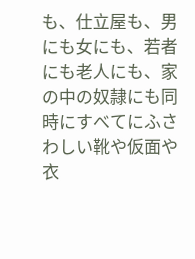も、仕立屋も、男にも女にも、若者にも老人にも、家の中の奴隷にも同時にすべてにふさわしい靴や仮面や衣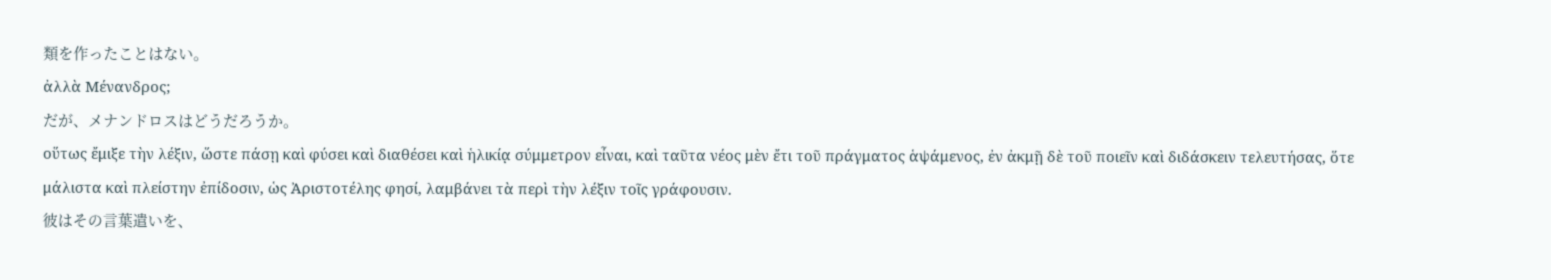類を作ったことはない。
ἀλλὰ Μένανδρος;
だが、メナンドロスはどうだろうか。
οὕτως ἔμιξε τὴν λέξιν, ὥστε πάσῃ καὶ φύσει καὶ διαθέσει καὶ ἡλικίᾳ σύμμετρον εἶναι, καὶ ταῦτα νέος μὲν ἔτι τοῦ πράγματος ἁψάμενος, ἐν ἀκμῇ δὲ τοῦ ποιεῖν καὶ διδάσκειν τελευτήσας, ὅτε μάλιστα καὶ πλείστην ἐπίδοσιν, ὡς Ἀριστοτέλης φησί, λαμβάνει τὰ περὶ τὴν λέξιν τοῖς γράφουσιν.
彼はその言葉遣いを、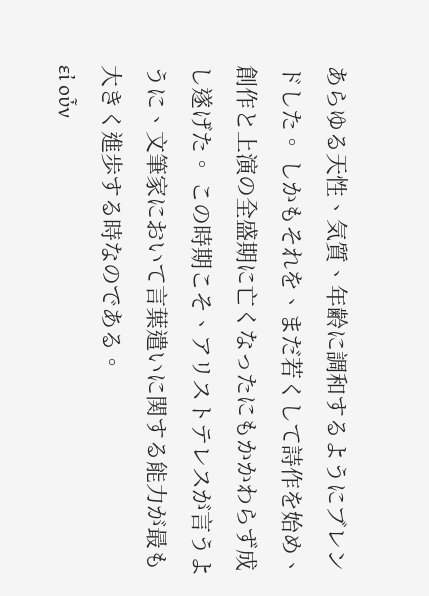あらゆる天性、気質、年齢に調和するようにブレンドした。 しかもそれを、まだ若くして詩作を始め、創作と上演の全盛期に亡くなったにもかかわらず成し遂げた。 この時期こそ、アリストテレスが言うように、文筆家において言葉遣いに関する能力が最も大きく進歩する時なのである。
εἰ οὖν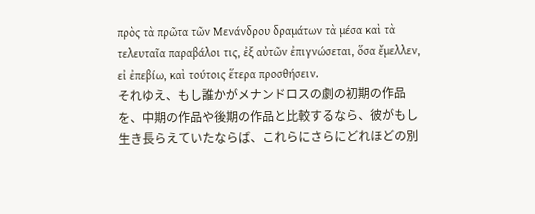πρὸς τὰ πρῶτα τῶν Μενάνδρου δραμάτων τὰ μέσα καὶ τὰ τελευταῖα παραβάλοι τις, ἐξ αὐτῶν ἐπιγνώσεται, ὅσα ἔμελλεν, εἰ ἐπεβίω, καὶ τούτοις ἕτερα προσθήσειν.
それゆえ、もし誰かがメナンドロスの劇の初期の作品を、中期の作品や後期の作品と比較するなら、彼がもし生き長らえていたならば、これらにさらにどれほどの別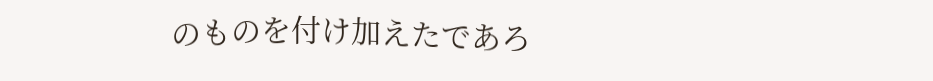のものを付け加えたであろ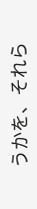うかを、それら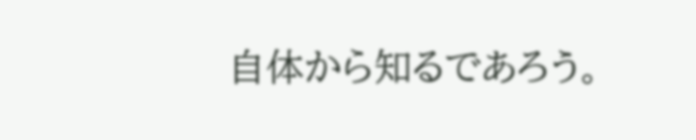自体から知るであろう。